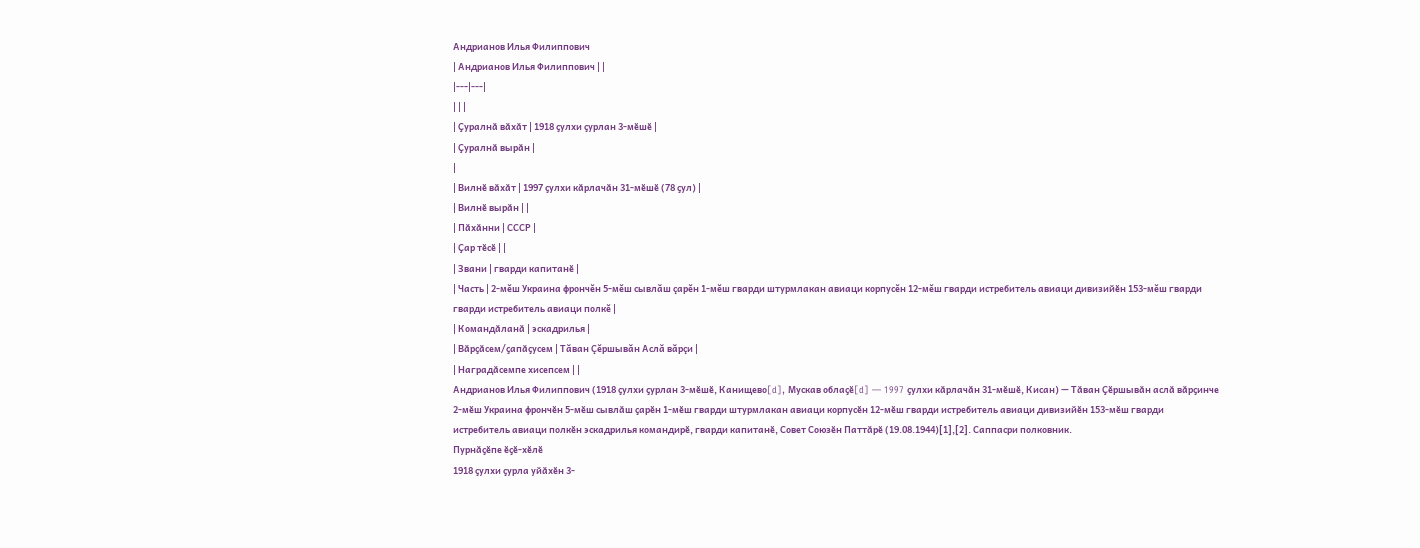Андрианов Илья Филиппович
| Андрианов Илья Филиппович | |
|---|---|
| | |
| Ҫуралнӑ вӑхӑт | 1918 ҫулхи ҫурлан 3-мӗшӗ |
| Ҫуралнӑ вырӑн |
|
| Вилнӗ вӑхӑт | 1997 ҫулхи кӑрлачӑн 31-мӗшӗ (78 ҫул) |
| Вилнӗ вырӑн | |
| Пӑхӑнни | СССР |
| Ҫар тӗсӗ | |
| Звани | гварди капитанӗ |
| Часть | 2-мĕш Украина фрончĕн 5-мĕш сывлăш çарĕн 1-мĕш гварди штурмлакан авиаци корпусĕн 12-мĕш гварди истребитель авиаци дивизийӗн 153-мĕш гварди гварди истребитель авиаци полкĕ |
| Командӑланӑ | эскадрилья |
| Вӑрҫӑсем/ҫапӑҫусем | Тăван Çĕршывăн Аслă вăрçи |
| Наградӑсемпе хисепсем | |
Андрианов Илья Филиппович (1918 ҫулхи ҫурлан 3-мӗшӗ, Канищево[d], Мускав облаҫӗ[d] — 1997 ҫулхи кӑрлачӑн 31-мӗшӗ, Кисан) — Тӑван Ҫӗршывӑн аслӑ вӑрҫинче 2-мӗш Украина фрончӗн 5-мӗш сывлӑш ҫарӗн 1-мӗш гварди штурмлакан авиаци корпусӗн 12-мӗш гварди истребитель авиаци дивизийӗн 153-мӗш гварди истребитель авиаци полкӗн эскадрилья командирӗ, гварди капитанӗ, Совет Союзӗн Паттӑрӗ (19.08.1944)[1],[2]. Саппасри полковник.
Пурнӑҫӗпе ӗҫӗ-хӗлӗ
1918 ҫулхи ҫурла уйӑхӗн 3-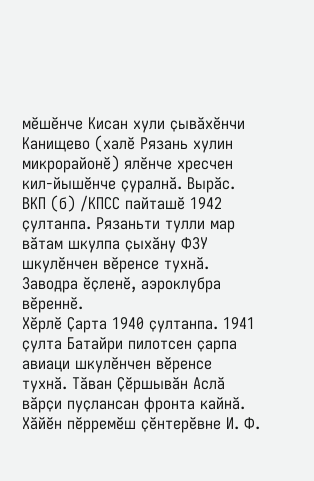мӗшӗнче Кисан хули ҫывӑхӗнчи Канищево (халӗ Рязань хулин микрорайонӗ) ялӗнче хресчен кил-йышӗнче ҫуралнӑ. Вырӑс. ВКП (б) /КПСС пайташӗ 1942 ҫултанпа. Рязаньти тулли мар вӑтам шкулпа ҫыхӑну ФЗУ шкулӗнчен вӗренсе тухнӑ. Заводра ӗҫленӗ, аэроклубра вӗреннӗ.
Хӗрлӗ Ҫарта 1940 ҫултанпа. 1941 ҫулта Батайри пилотсен ҫарпа авиаци шкулӗнчен вӗренсе тухнӑ. Тӑван Ҫӗршывӑн Аслӑ вӑрҫи пуҫлансан фронта кайнӑ.
Хӑйӗн пӗрремӗш ҫӗнтерӗвне И. Ф.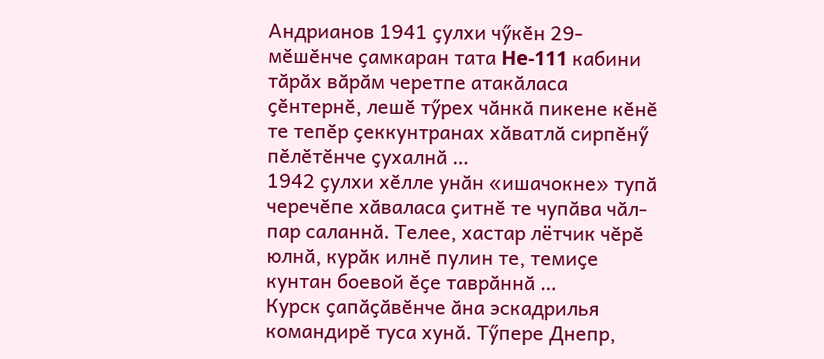Андрианов 1941 ҫулхи чӳкӗн 29-мӗшӗнче ҫамкаран тата He-111 кабини тӑрӑх вӑрӑм черетпе атакӑласа ҫӗнтернӗ, лешӗ тӳрех чӑнкӑ пикене кӗнӗ те тепӗр ҫеккунтранах хӑватлӑ сирпӗнӳ пӗлӗтӗнче ҫухалнӑ …
1942 ҫулхи хӗлле унӑн «ишачокне» тупӑ черечӗпе хӑваласа ҫитнӗ те чупӑва чӑл-пар саланнӑ. Телее, хастар лётчик чӗрӗ юлнӑ, курӑк илнӗ пулин те, темиҫе кунтан боевой ӗҫе таврӑннӑ …
Курск ҫапӑҫӑвӗнче ӑна эскадрилья командирӗ туса хунӑ. Тӳпере Днепр,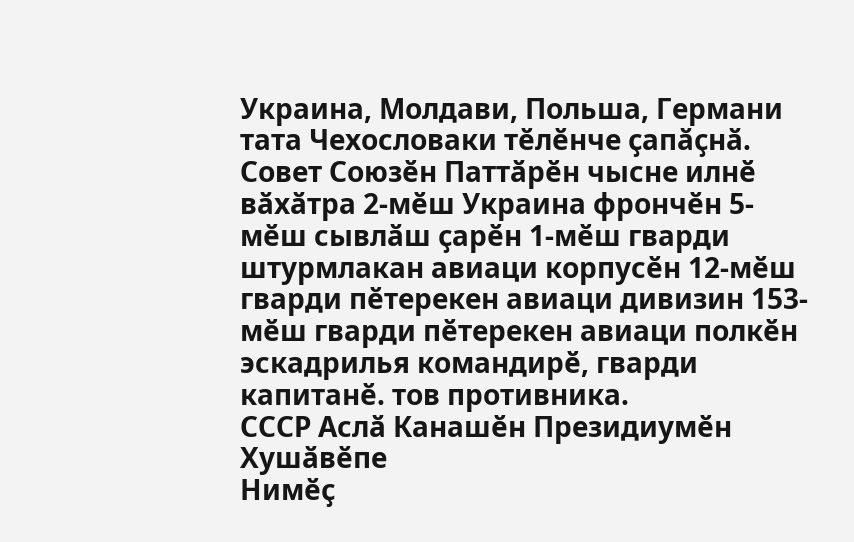Украина, Молдави, Польша, Германи тата Чехословаки тӗлӗнче ҫапӑҫнӑ.
Совет Союзӗн Паттӑрӗн чысне илнӗ вӑхӑтра 2-мӗш Украина фрончӗн 5-мӗш сывлӑш ҫарӗн 1-мӗш гварди штурмлакан авиаци корпусӗн 12-мӗш гварди пӗтерекен авиаци дивизин 153-мӗш гварди пӗтерекен авиаци полкӗн эскадрилья командирӗ, гварди капитанӗ. тов противника.
СССР Аслӑ Канашӗн Президиумӗн Хушӑвӗпе
Нимӗҫ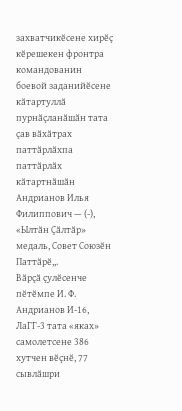захватчикӗсене хирӗҫ кӗрешекен фронтра командованин боевой заданийӗсене кӑтартуллӑ пурнӑҫланӑшӑн тата ҫав вӑхӑтрах паттӑрлӑхпа паттӑрлӑх кӑтартнӑшӑн
Андрианов Илья Филиппович — (-), «Ылтӑн Ҫӑлтӑр» медаль, Совет Союзӗн Паттӑрӗ,,.
Вӑрҫӑ ҫулӗсенче пӗтӗмпе И. Ф. Андрианов И-16, ЛаГГ-3 тата «яках» самолетсене 386 хутчен вӗҫнӗ, 77 сывлӑшри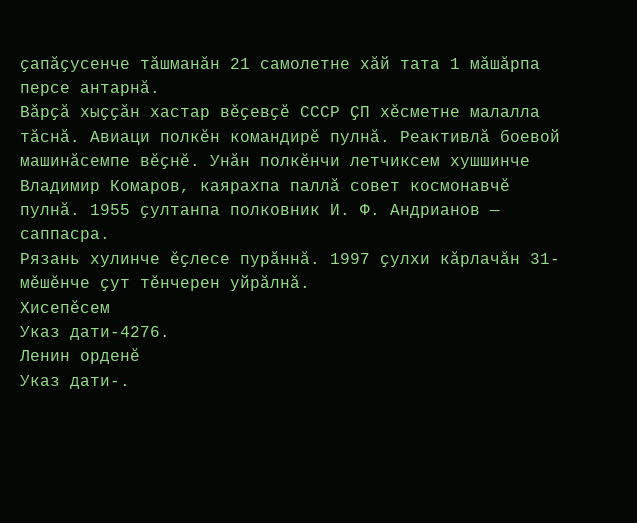ҫапӑҫусенче тӑшманӑн 21 самолетне хӑй тата 1 мӑшӑрпа персе антарнӑ.
Вӑрҫӑ хыҫҫӑн хастар вӗҫевҫӗ СССР ҪП хӗсметне малалла тӑснӑ. Авиаци полкӗн командирӗ пулнӑ. Реактивлӑ боевой машинӑсемпе вӗҫнӗ. Унӑн полкӗнчи летчиксем хушшинче Владимир Комаров, каярахпа паллӑ совет космонавчӗ пулнӑ. 1955 ҫултанпа полковник И. Ф. Андрианов — саппасра.
Рязань хулинче ӗҫлесе пурӑннӑ. 1997 ҫулхи кӑрлачӑн 31-мӗшӗнче ҫут тӗнчерен уйрӑлнӑ.
Хисепӗсем
Указ дати-4276.
Ленин орденӗ
Указ дати-.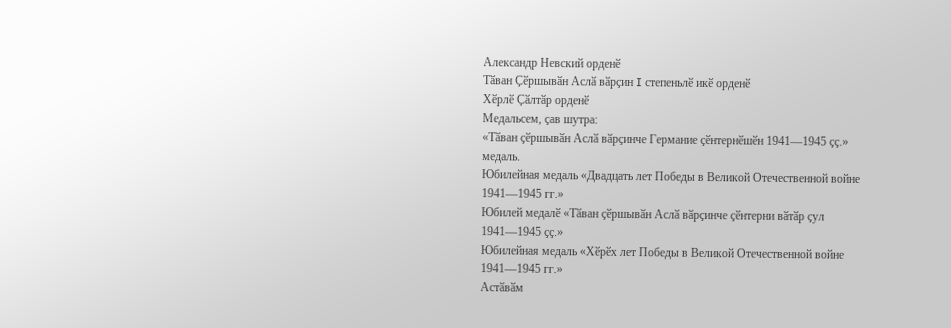Александр Невский орденӗ
Тӑван Ҫӗршывӑн Аслӑ вӑрҫин I степеньлӗ икӗ орденӗ
Хӗрлӗ Ҫӑлтӑр орденӗ
Медальсем, ҫав шутра:
«Тӑван ҫӗршывӑн Аслӑ вӑрҫинче Германие ҫӗнтернӗшӗн 1941—1945 ҫҫ.» медаль.
Юбилейная медаль «Двадцать лет Победы в Великой Отечественной войне 1941—1945 гг.»
Юбилей медалӗ «Тӑван ҫӗршывӑн Аслӑ вӑрҫинче ҫӗнтерни вӑтӑр ҫул 1941—1945 ҫҫ.»
Юбилейная медаль «Хӗрӗх лет Победы в Великой Отечественной войне 1941—1945 гг.»
Астӑвӑм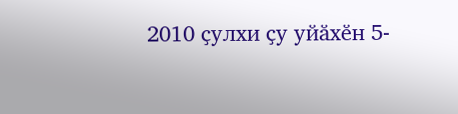2010 ҫулхи ҫу уйӑхӗн 5-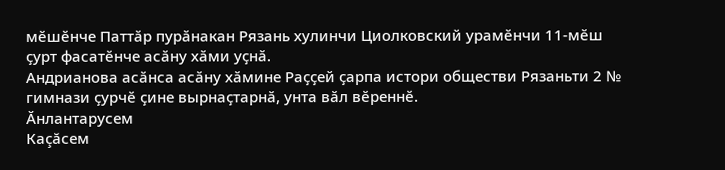мӗшӗнче Паттӑр пурӑнакан Рязань хулинчи Циолковский урамӗнчи 11-мӗш ҫурт фасатӗнче асӑну хӑми уҫнӑ.
Андрианова асӑнса асӑну хӑмине Раҫҫей ҫарпа истори обществи Рязаньти 2 № гимнази ҫурчӗ ҫине вырнаҫтарнӑ, унта вӑл вӗреннӗ.
Ӑнлантарусем
Каçăсем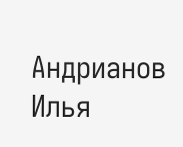Андрианов Илья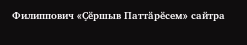Филиппович «Ҫӗршыв Паттӑрӗсем» сайтра